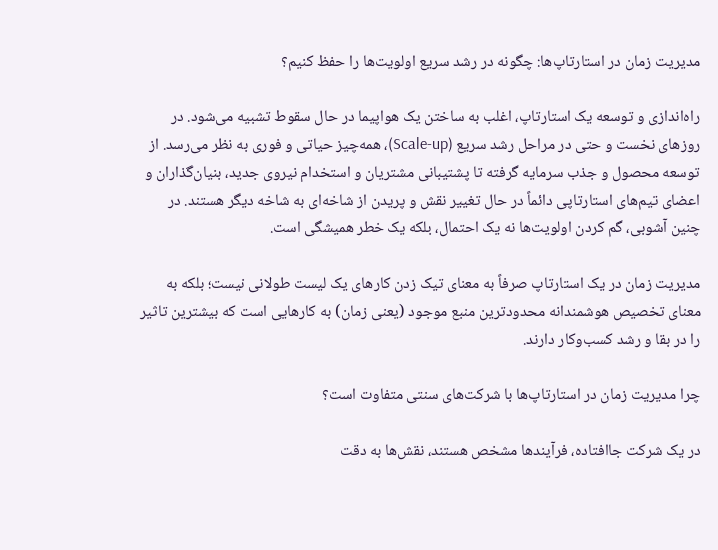مدیریت زمان در استارتاپ‌ها: چگونه در رشد سریع اولویت‌ها را حفظ کنیم؟

راه‌اندازی و توسعه یک استارتاپ، اغلب به ساختن یک هواپیما در حال سقوط تشبیه می‌شود. در روزهای نخست و حتی در مراحل رشد سریع (Scale-up)، همه‌چیز حیاتی و فوری به نظر می‌رسد. از توسعه محصول و جذب سرمایه گرفته تا پشتیبانی مشتریان و استخدام نیروی جدید، بنیان‌گذاران و اعضای تیم‌های استارتاپی دائماً در حال تغییر نقش و پریدن از شاخه‌ای به شاخه دیگر هستند. در چنین آشوبی، گم کردن اولویت‌ها نه یک احتمال، بلکه یک خطر همیشگی است.

مدیریت زمان در یک استارتاپ صرفاً به معنای تیک زدن کارهای یک لیست طولانی نیست؛ بلکه به معنای تخصیص هوشمندانه محدودترین منبع موجود (یعنی زمان) به کارهایی است که بیشترین تاثیر را در بقا و رشد کسب‌وکار دارند.

چرا مدیریت زمان در استارتاپ‌ها با شرکت‌های سنتی متفاوت است؟

در یک شرکت جاافتاده، فرآیندها مشخص هستند، نقش‌ها به دقت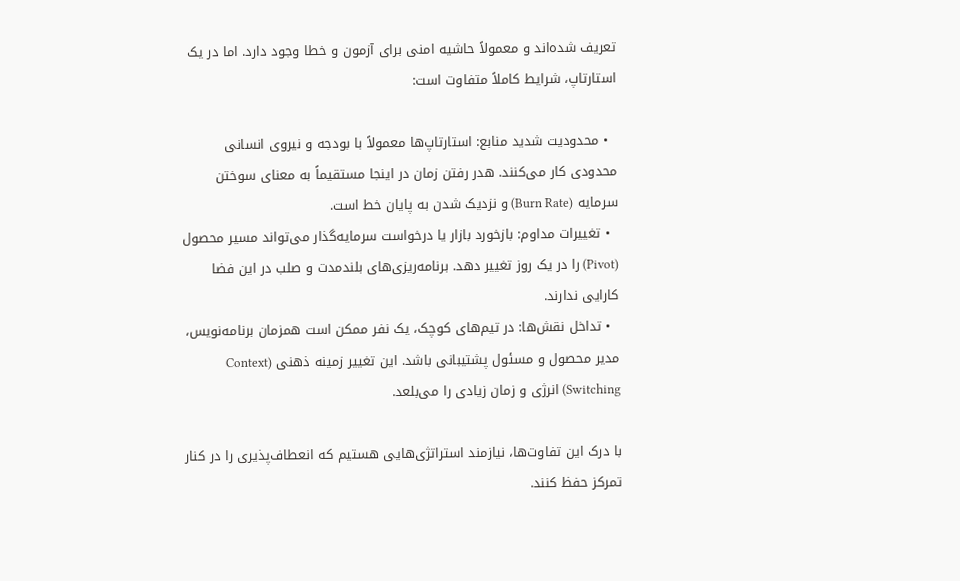تعریف شده‌اند و معمولاً حاشیه امنی برای آزمون و خطا وجود دارد. اما در یک استارتاپ، شرایط کاملاً متفاوت است:

  • محدودیت شدید منابع: استارتاپ‌ها معمولاً با بودجه و نیروی انسانی محدودی کار می‌کنند. هدر رفتن زمان در اینجا مستقیماً به معنای سوختن سرمایه (Burn Rate) و نزدیک شدن به پایان خط است.
  • تغییرات مداوم: بازخورد بازار یا درخواست سرمایه‌گذار می‌تواند مسیر محصول (Pivot) را در یک روز تغییر دهد. برنامه‌ریزی‌های بلندمدت و صلب در این فضا کارایی ندارند.
  • تداخل نقش‌ها: در تیم‌های کوچک، یک نفر ممکن است همزمان برنامه‌نویس، مدیر محصول و مسئول پشتیبانی باشد. این تغییر زمینه ذهنی (Context Switching) انرژی و زمان زیادی را می‌بلعد.

با درک این تفاوت‌ها، نیازمند استراتژی‌هایی هستیم که انعطاف‌پذیری را در کنار تمرکز حفظ کنند.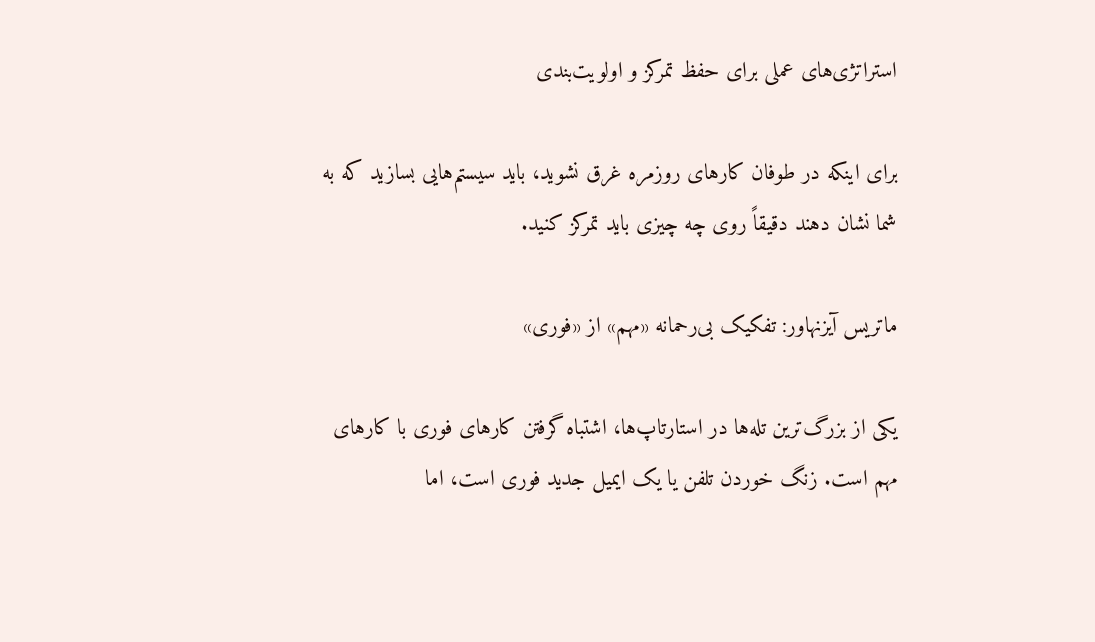استراتژی‌های عملی برای حفظ تمرکز و اولویت‌بندی

برای اینکه در طوفان کارهای روزمره غرق نشوید، باید سیستم‌هایی بسازید که به شما نشان دهند دقیقاً روی چه چیزی باید تمرکز کنید.

ماتریس آیزنهاور: تفکیک بی‌رحمانه «مهم» از «فوری»

یکی از بزرگ‌ترین تله‌ها در استارتاپ‌ها، اشتباه گرفتن کارهای فوری با کارهای مهم است. زنگ خوردن تلفن یا یک ایمیل جدید فوری است، اما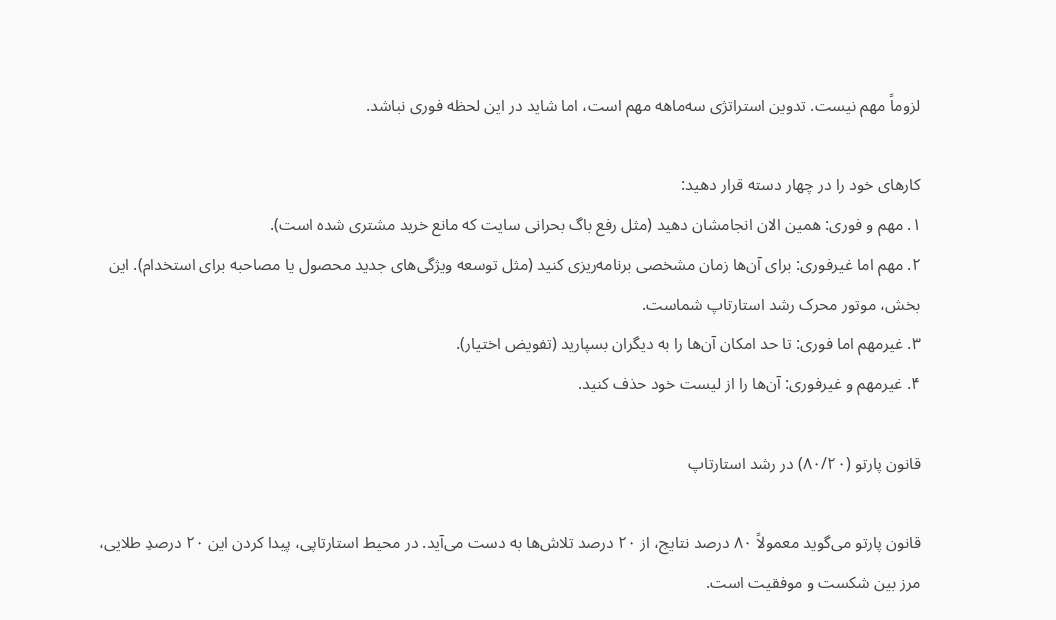لزوماً مهم نیست. تدوین استراتژی سه‌ماهه مهم است، اما شاید در این لحظه فوری نباشد.

کارهای خود را در چهار دسته قرار دهید:
۱. مهم و فوری: همین الان انجامشان دهید (مثل رفع باگ بحرانی سایت که مانع خرید مشتری شده است).
۲. مهم اما غیرفوری: برای آن‌ها زمان مشخصی برنامه‌ریزی کنید (مثل توسعه ویژگی‌های جدید محصول یا مصاحبه برای استخدام). این بخش، موتور محرک رشد استارتاپ شماست.
۳. غیرمهم اما فوری: تا حد امکان آن‌ها را به دیگران بسپارید (تفویض اختیار).
۴. غیرمهم و غیرفوری: آن‌ها را از لیست خود حذف کنید.

قانون پارتو (۸۰/۲۰) در رشد استارتاپ

قانون پارتو می‌گوید معمولاً ۸۰ درصد نتایج، از ۲۰ درصد تلاش‌ها به دست می‌آید. در محیط استارتاپی، پیدا کردن این ۲۰ درصدِ طلایی، مرز بین شکست و موفقیت است.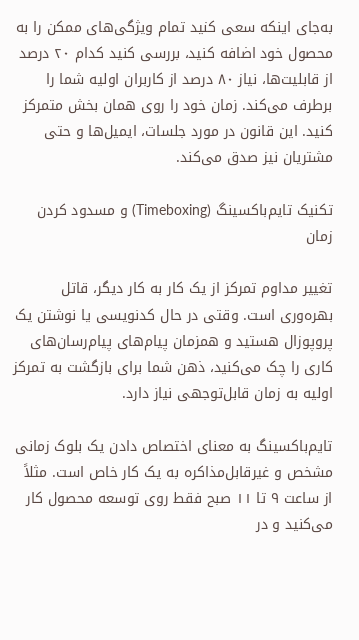به‌جای اینکه سعی کنید تمام ویژگی‌های ممکن را به محصول خود اضافه کنید، بررسی کنید کدام ۲۰ درصد از قابلیت‌ها، نیاز ۸۰ درصد از کاربران اولیه شما را برطرف می‌کند. زمان خود را روی همان بخش متمرکز کنید. این قانون در مورد جلسات، ایمیل‌ها و حتی مشتریان نیز صدق می‌کند.

تکنیک تایم‌باکسینگ (Timeboxing) و مسدود کردن زمان

تغییر مداوم تمرکز از یک کار به کار دیگر، قاتل بهره‌وری است. وقتی در حال کدنویسی یا نوشتن یک پروپوزال هستید و همزمان پیام‌های پیام‌رسان‌های کاری را چک می‌کنید، ذهن شما برای بازگشت به تمرکز اولیه به زمان قابل‌توجهی نیاز دارد.

تایم‌باکسینگ به معنای اختصاص دادن یک بلوک زمانی مشخص و غیرقابل‌مذاکره به یک کار خاص است. مثلاً از ساعت ۹ تا ۱۱ صبح فقط روی توسعه محصول کار می‌کنید و در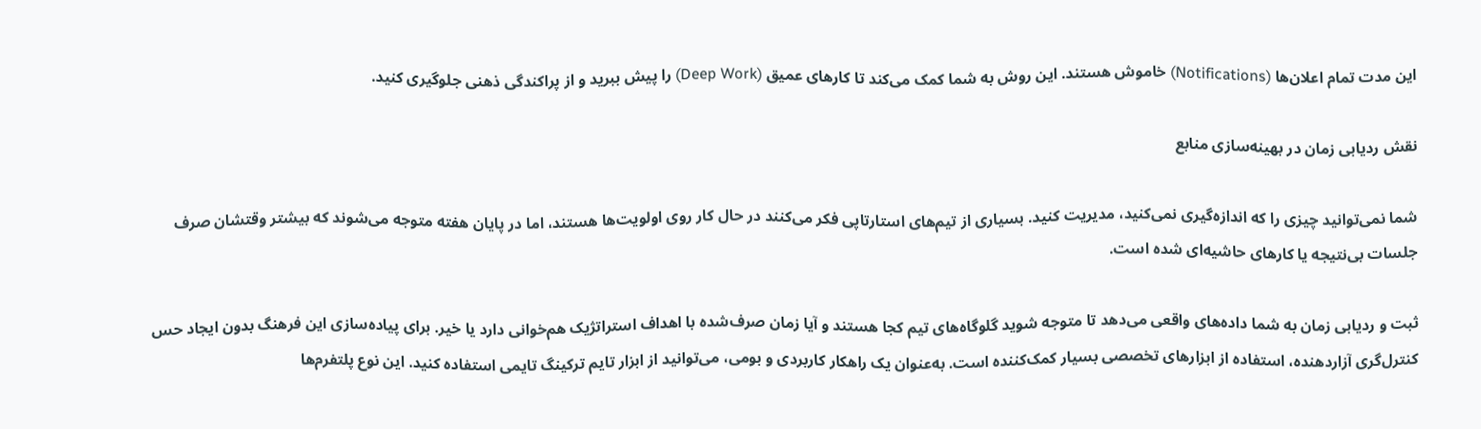این مدت تمام اعلان‌ها (Notifications) خاموش هستند. این روش به شما کمک می‌کند تا کارهای عمیق (Deep Work) را پیش ببرید و از پراکندگی ذهنی جلوگیری کنید.

نقش ردیابی زمان در بهینه‌سازی منابع

شما نمی‌توانید چیزی را که اندازه‌گیری نمی‌کنید، مدیریت کنید. بسیاری از تیم‌های استارتاپی فکر می‌کنند در حال کار روی اولویت‌ها هستند، اما در پایان هفته متوجه می‌شوند که بیشتر وقتشان صرف جلسات بی‌نتیجه یا کارهای حاشیه‌ای شده است.

ثبت و ردیابی زمان به شما داده‌های واقعی می‌دهد تا متوجه شوید گلوگاه‌های تیم کجا هستند و آیا زمان صرف‌شده با اهداف استراتژیک هم‌خوانی دارد یا خیر. برای پیاده‌سازی این فرهنگ بدون ایجاد حس کنترل‌گری آزاردهنده، استفاده از ابزارهای تخصصی بسیار کمک‌کننده است. به‌عنوان یک راهکار کاربردی و بومی، می‌توانید از ابزار تایم ترکینگ تایمی استفاده کنید. این نوع پلتفرم‌ها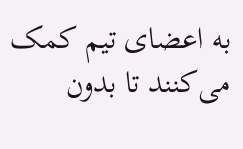به اعضای تیم کمک می‌کنند تا بدون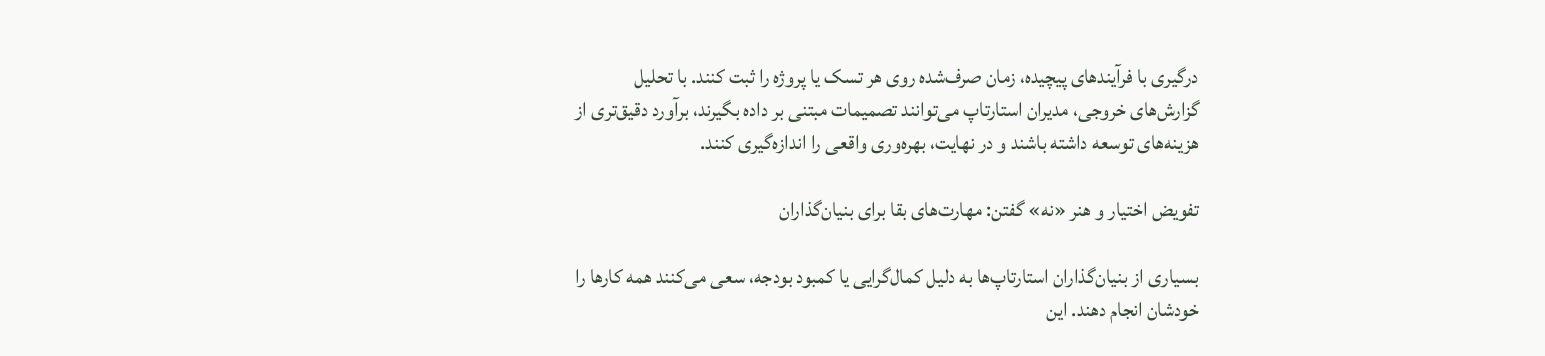درگیری با فرآیندهای پیچیده، زمان صرف‌شده روی هر تسک یا پروژه را ثبت کنند. با تحلیل گزارش‌های خروجی، مدیران استارتاپ می‌توانند تصمیمات مبتنی بر داده بگیرند، برآورد دقیق‌تری از هزینه‌های توسعه داشته باشند و در نهایت، بهره‌وری واقعی را اندازه‌گیری کنند.

تفویض اختیار و هنر «نه» گفتن: مهارت‌های بقا برای بنیان‌گذاران

بسیاری از بنیان‌گذاران استارتاپ‌ها به دلیل کمال‌گرایی یا کمبود بودجه، سعی می‌کنند همه کارها را خودشان انجام دهند. این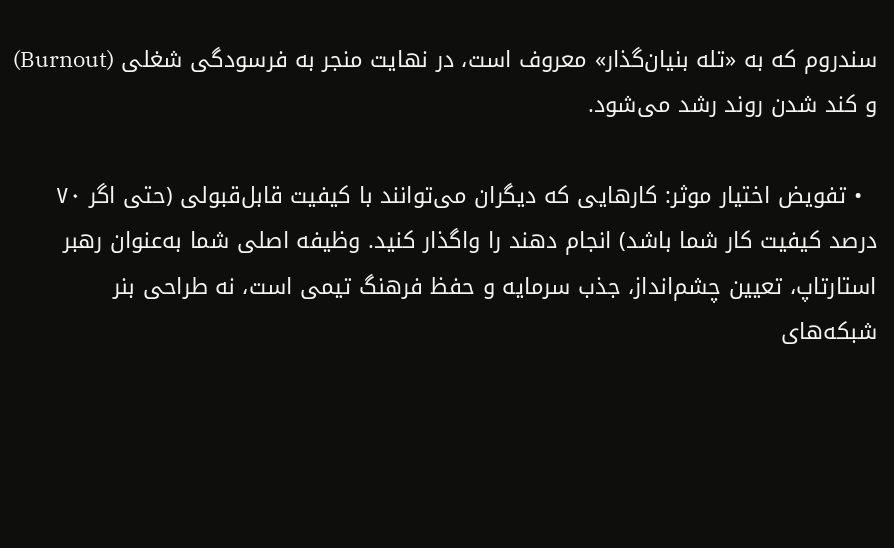سندروم که به «تله بنیان‌گذار» معروف است، در نهایت منجر به فرسودگی شغلی (Burnout) و کند شدن روند رشد می‌شود.

  • تفویض اختیار موثر: کارهایی که دیگران می‌توانند با کیفیت قابل‌قبولی (حتی اگر ۷۰ درصد کیفیت کار شما باشد) انجام دهند را واگذار کنید. وظیفه اصلی شما به‌عنوان رهبر استارتاپ، تعیین چشم‌انداز، جذب سرمایه و حفظ فرهنگ تیمی است، نه طراحی بنر شبکه‌های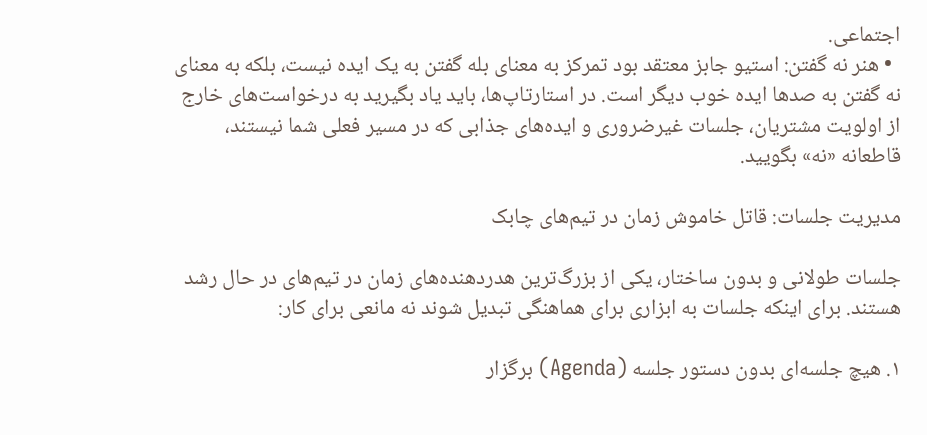اجتماعی.
  • هنر نه گفتن: استیو جابز معتقد بود تمرکز به معنای بله گفتن به یک ایده نیست، بلکه به معنای نه گفتن به صدها ایده خوب دیگر است. در استارتاپ‌ها، باید یاد بگیرید به درخواست‌های خارج از اولویت مشتریان، جلسات غیرضروری و ایده‌های جذابی که در مسیر فعلی شما نیستند، قاطعانه «نه» بگویید.

مدیریت جلسات: قاتل خاموش زمان در تیم‌های چابک

جلسات طولانی و بدون ساختار، یکی از بزرگ‌ترین هدردهنده‌های زمان در تیم‌های در حال رشد هستند. برای اینکه جلسات به ابزاری برای هماهنگی تبدیل شوند نه مانعی برای کار:

۱. هیچ جلسه‌ای بدون دستور جلسه (Agenda) برگزار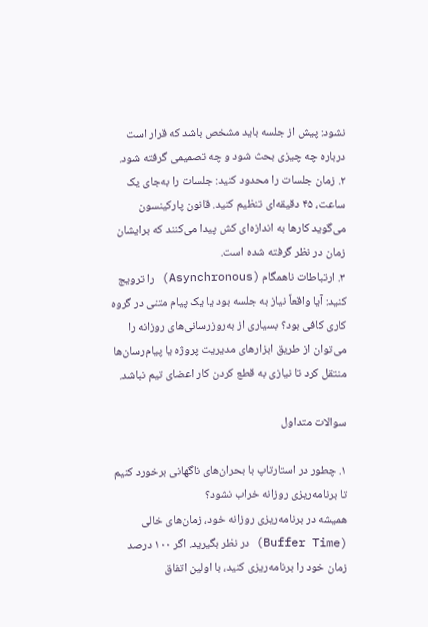نشود: پیش از جلسه باید مشخص باشد که قرار است درباره چه چیزی بحث شود و چه تصمیمی گرفته شود.
۲. زمان جلسات را محدود کنید: جلسات را به‌جای یک ساعت، ۴۵ دقیقه‌ای تنظیم کنید. قانون پارکینسون می‌گوید کارها به اندازه‌ای کش پیدا می‌کنند که برایشان زمان در نظر گرفته شده است.
۳. ارتباطات ناهمگام (Asynchronous) را ترویج کنید: آیا واقعاً نیاز به جلسه بود یا یک پیام متنی در گروه کاری کافی بود؟ بسیاری از به‌روزرسانی‌های روزانه را می‌توان از طریق ابزارهای مدیریت پروژه یا پیام‌رسان‌ها منتقل کرد تا نیازی به قطع کردن کار اعضای تیم نباشد.

سوالات متداول

۱. چطور در استارتاپ با بحران‌های ناگهانی برخورد کنیم تا برنامه‌ریزی روزانه خراب نشود؟
همیشه در برنامه‌ریزی روزانه خود، زمان‌های خالی (Buffer Time) در نظر بگیرید. اگر ۱۰۰ درصد زمان خود را برنامه‌ریزی کنید، با اولین اتفاق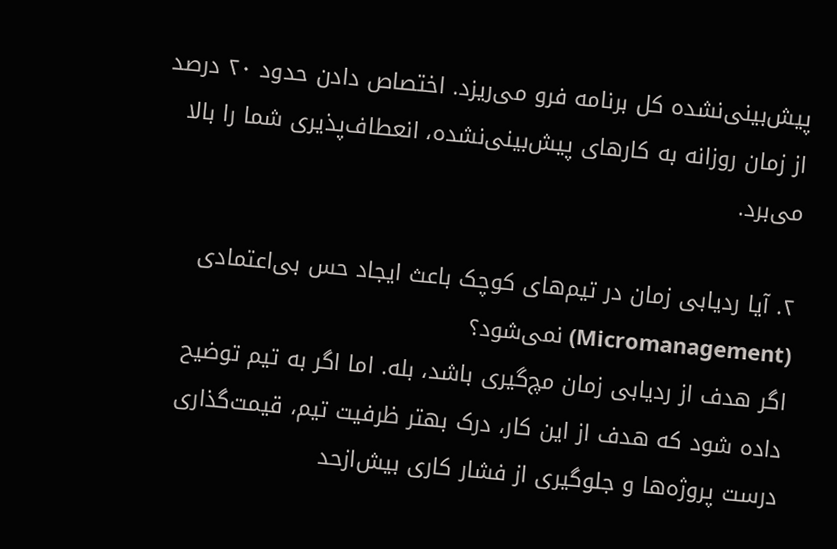پیش‌بینی‌نشده کل برنامه فرو می‌ریزد. اختصاص دادن حدود ۲۰ درصد از زمان روزانه به کارهای پیش‌بینی‌نشده، انعطاف‌پذیری شما را بالا می‌برد.

۲. آیا ردیابی زمان در تیم‌های کوچک باعث ایجاد حس بی‌اعتمادی (Micromanagement) نمی‌شود؟
اگر هدف از ردیابی زمان مچ‌گیری باشد، بله. اما اگر به تیم توضیح داده شود که هدف از این کار، درک بهتر ظرفیت تیم، قیمت‌گذاری درست پروژه‌ها و جلوگیری از فشار کاری بیش‌ازحد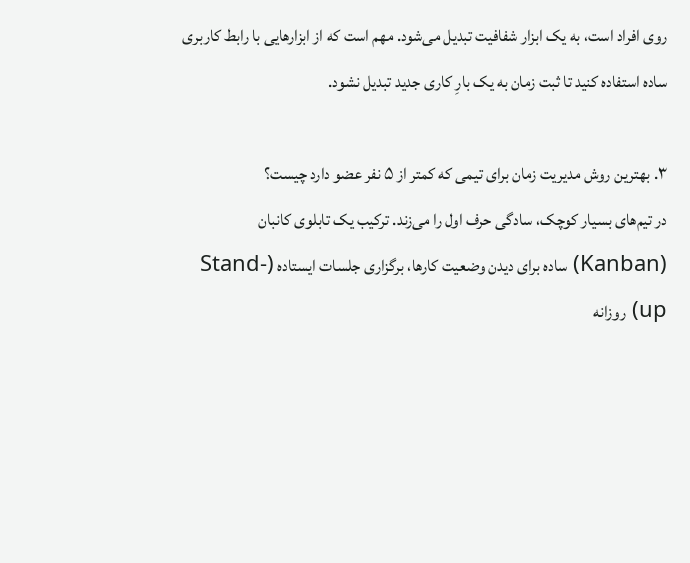روی افراد است، به یک ابزار شفافیت تبدیل می‌شود. مهم است که از ابزارهایی با رابط کاربری ساده استفاده کنید تا ثبت زمان به یک بارِ کاری جدید تبدیل نشود.

۳. بهترین روش مدیریت زمان برای تیمی که کمتر از ۵ نفر عضو دارد چیست؟
در تیم‌های بسیار کوچک، سادگی حرف اول را می‌زند. ترکیب یک تابلوی کانبان (Kanban) ساده برای دیدن وضعیت کارها، برگزاری جلسات ایستاده (Stand-up) روزانه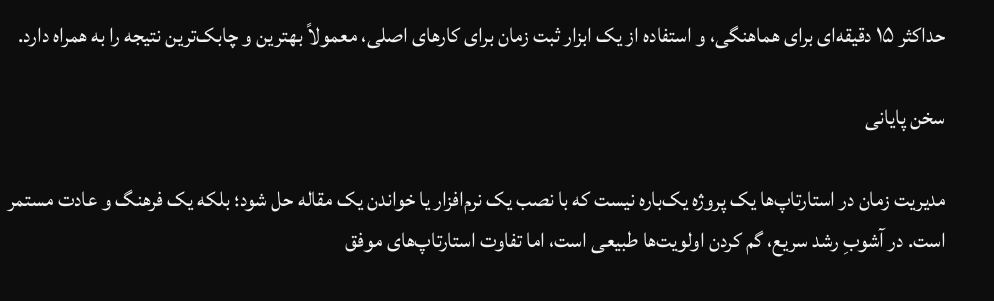حداکثر ۱۵ دقیقه‌ای برای هماهنگی، و استفاده از یک ابزار ثبت زمان برای کارهای اصلی، معمولاً بهترین و چابک‌ترین نتیجه را به همراه دارد.

سخن پایانی

مدیریت زمان در استارتاپ‌ها یک پروژه یک‌باره نیست که با نصب یک نرم‌افزار یا خواندن یک مقاله حل شود؛ بلکه یک فرهنگ و عادت مستمر است. در آشوبِ رشد سریع، گم کردن اولویت‌ها طبیعی است، اما تفاوت استارتاپ‌های موفق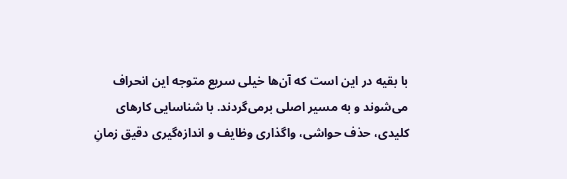با بقیه در این است که آن‌ها خیلی سریع متوجه این انحراف می‌شوند و به مسیر اصلی برمی‌گردند. با شناسایی کارهای کلیدی، حذف حواشی، واگذاری وظایف و اندازه‌گیری دقیق زمانِ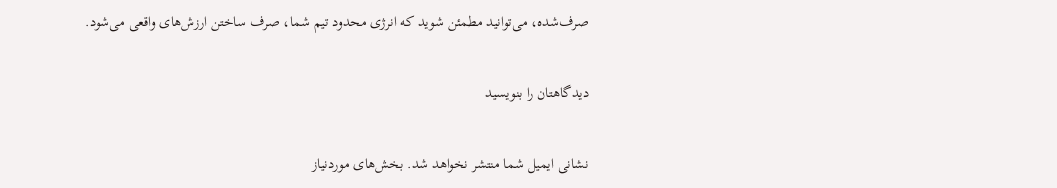صرف‌شده، می‌توانید مطمئن شوید که انرژی محدود تیم شما، صرف ساختن ارزش‌های واقعی می‌شود.

دیدگاهتان را بنویسید

نشانی ایمیل شما منتشر نخواهد شد. بخش‌های موردنیاز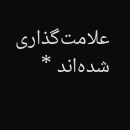علامت‌گذاری شده‌اند *